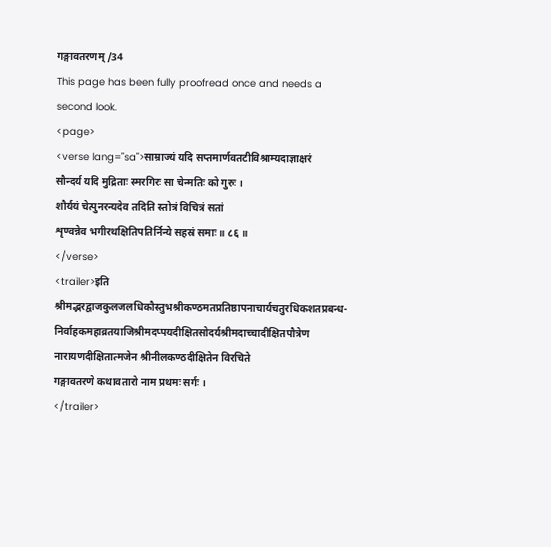गङ्गावतरणम् /34
This page has been fully proofread once and needs a second look.
<page>
<verse lang="sa">साम्राज्यं यदि सप्तमार्णवतटीविश्राम्यदाज्ञाक्षरं
सौन्दर्य यदि मुद्रिताः स्मरगिरः सा चेन्मतिः को गुरुः ।
शौर्ययं चेत्पुनरन्यदेव तदिति स्तोत्रं विचित्रं सतां
शृण्वन्नेव भगीरथक्षितिपतिर्निन्ये सहस्रं समाः ॥ ८६ ॥
</verse>
<trailer>इति श्रीमद्भरद्वाजकुलजलधिकौस्तुभश्रीकण्ठमतप्रतिष्ठापनाचार्यचतुरधिकशतप्रबन्ध-
निर्वाहकमहाव्रतयाजिश्रीमदप्पयदीक्षितसोदर्यश्रीमदाच्चादीक्षितपौत्रेण
नारायणदीक्षितात्मजेन श्रीनीलकण्ठदीक्षितेन विरचिते
गङ्गावतरणे कथावतारो नाम प्रथमः सर्गः ।
</trailer>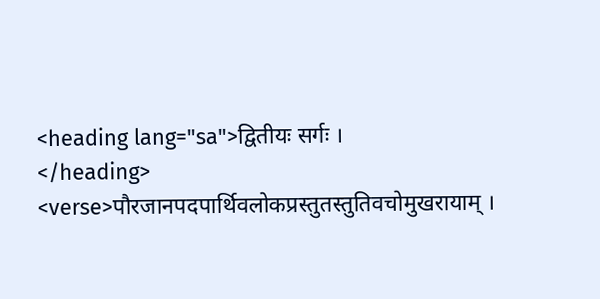<heading lang="sa">द्वितीयः सर्गः ।
</heading>
<verse>पौरजानपदपार्थिवलोकप्रस्तुतस्तुतिवचोमुखरायाम् ।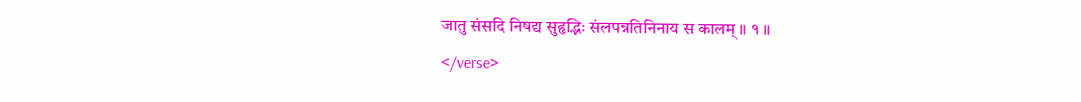जातु संसदि निषद्य सुहृद्भिः संलपन्नतिनिनाय स कालम् ॥ १ ॥
</verse>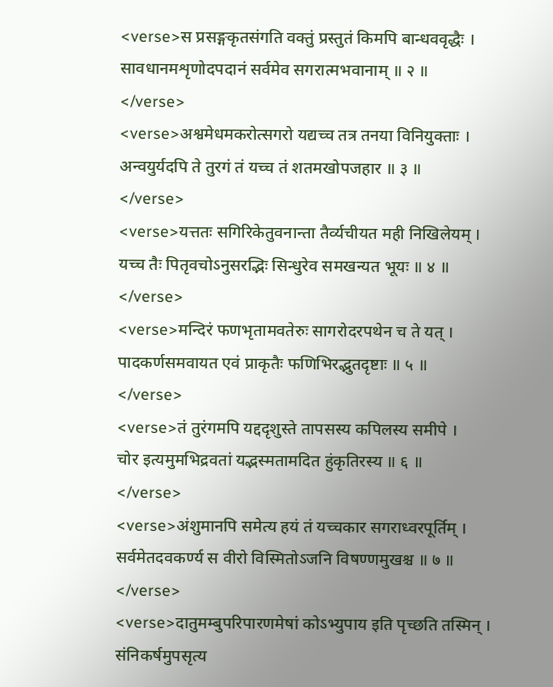<verse>स प्रसङ्गकृतसंगति वक्तुं प्रस्तुतं किमपि बान्धववृद्धैः ।
सावधानमशृणोदपदानं सर्वमेव सगरात्मभवानाम् ॥ २ ॥
</verse>
<verse>अश्वमेधमकरोत्सगरो यद्यच्च तत्र तनया विनियुक्ताः ।
अन्वयुर्यदपि ते तुरगं तं यच्च तं शतमखोपजहार ॥ ३ ॥
</verse>
<verse>यत्ततः सगिरिकेतुवनान्ता तैर्व्यचीयत मही निखिलेयम् ।
यच्च तैः पितृवचोऽनुसरद्भिः सिन्धुरेव समखन्यत भूयः ॥ ४ ॥
</verse>
<verse>मन्दिरं फणभृतामवतेरुः सागरोदरपथेन च ते यत् ।
पादकर्णसमवायत एवं प्राकृतैः फणिभिरद्भुतदृष्टाः ॥ ५ ॥
</verse>
<verse>तं तुरंगमपि यद्ददृशुस्ते तापसस्य कपिलस्य समीपे ।
चोर इत्यमुमभिद्रवतां यद्भस्मतामदित हुंकृतिरस्य ॥ ६ ॥
</verse>
<verse>अंशुमानपि समेत्य हयं तं यच्चकार सगराध्वरपूर्तिम् ।
सर्वमेतदवकर्ण्य स वीरो विस्मितोऽजनि विषण्णमुखश्च ॥ ७ ॥
</verse>
<verse>दातुमम्बुपरिपारणमेषां कोऽभ्युपाय इति पृच्छति तस्मिन् ।
संनिकर्षमुपसृत्य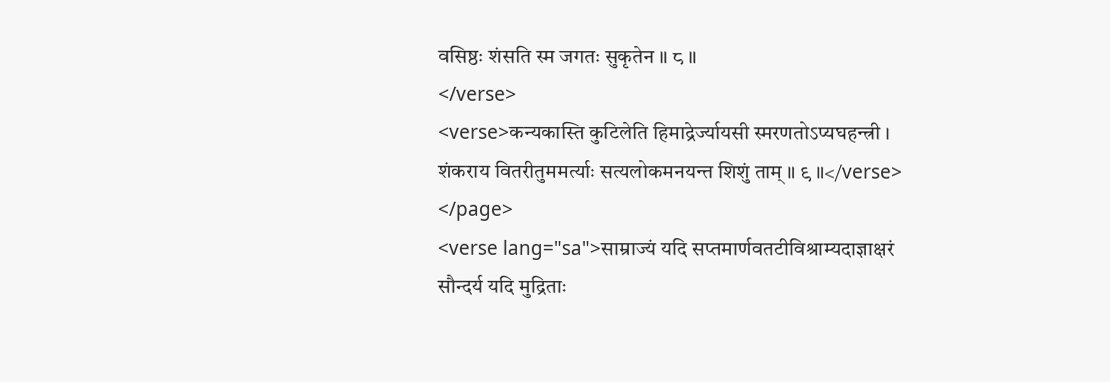वसिष्ठः शंसति स्म जगतः सुकृतेन ॥ ८ ॥
</verse>
<verse>कन्यकास्ति कुटिलेति हिमाद्रेर्ज्यायसी स्मरणतोऽप्यघहन्त्री ।
शंकराय वितरीतुममर्त्याः सत्यलोकमनयन्त शिशुं ताम् ॥ ९ ॥</verse>
</page>
<verse lang="sa">साम्राज्यं यदि सप्तमार्णवतटीविश्राम्यदाज्ञाक्षरं
सौन्दर्य यदि मुद्रिताः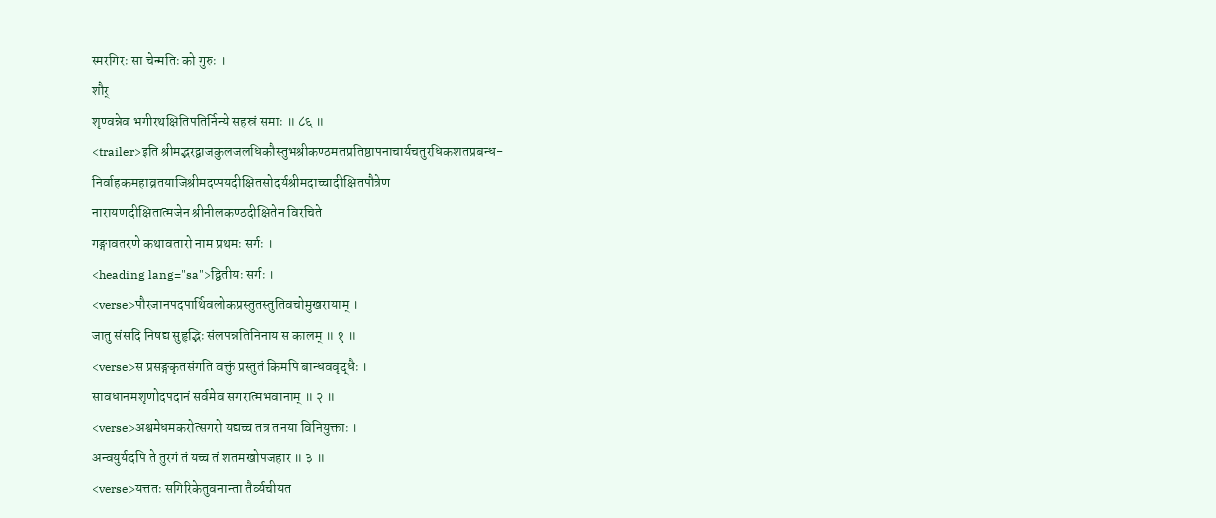स्मरगिरः सा चेन्मतिः को गुरुः ।
शौर्
शृण्वन्नेव भगीरथक्षितिपतिर्निन्ये सहस्रं समाः ॥ ८६ ॥
<trailer>इति श्रीमद्भरद्वाजकुलजलधिकौस्तुभश्रीकण्ठमतप्रतिष्ठापनाचार्यचतुरधिकशतप्रबन्ध-
निर्वाहकमहाव्रतयाजिश्रीमदप्पयदीक्षितसोदर्यश्रीमदाच्चादीक्षितपौत्रेण
नारायणदीक्षितात्मजेन श्रीनीलकण्ठदीक्षितेन विरचिते
गङ्गावतरणे कथावतारो नाम प्रथमः सर्गः ।
<heading lang="sa">द्वितीयः सर्गः ।
<verse>पौरजानपदपार्थिवलोकप्रस्तुतस्तुतिवचोमुखरायाम् ।
जातु संसदि निषद्य सुहृद्भिः संलपन्नतिनिनाय स कालम् ॥ १ ॥
<verse>स प्रसङ्गकृतसंगति वक्तुं प्रस्तुतं किमपि बान्धववृद्धैः ।
सावधानमशृणोदपदानं सर्वमेव सगरात्मभवानाम् ॥ २ ॥
<verse>अश्वमेधमकरोत्सगरो यद्यच्च तत्र तनया विनियुक्ताः ।
अन्वयुर्यदपि ते तुरगं तं यच्च तं शतमखोपजहार ॥ ३ ॥
<verse>यत्ततः सगिरिकेतुवनान्ता तैर्व्यचीयत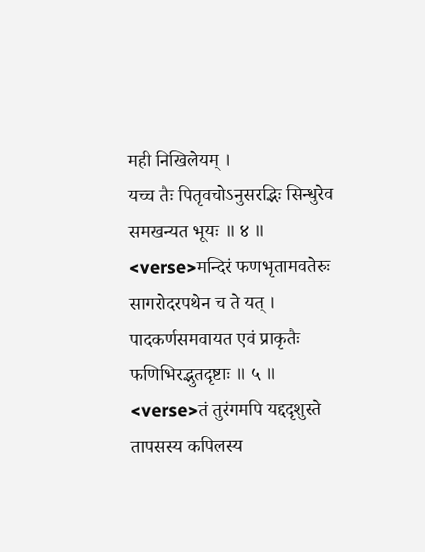मही निखिलेयम् ।
यच्च तैः पितृवचोऽनुसरद्भिः सिन्धुरेव समखन्यत भूयः ॥ ४ ॥
<verse>मन्दिरं फणभृतामवतेरुः सागरोदरपथेन च ते यत् ।
पादकर्णसमवायत एवं प्राकृतैः फणिभिरद्भुतदृष्टाः ॥ ५ ॥
<verse>तं तुरंगमपि यद्ददृशुस्ते तापसस्य कपिलस्य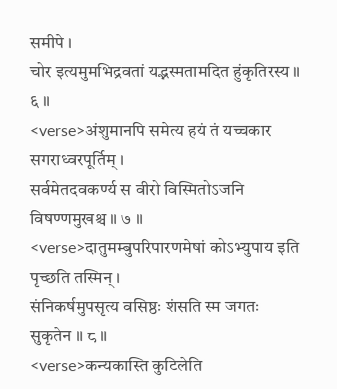समीपे ।
चोर इत्यमुमभिद्रवतां यद्भस्मतामदित हुंकृतिरस्य ॥ ६ ॥
<verse>अंशुमानपि समेत्य हयं तं यच्चकार सगराध्वरपूर्तिम् ।
सर्वमेतदवकर्ण्य स वीरो विस्मितोऽजनि विषण्णमुखश्च ॥ ७ ॥
<verse>दातुमम्बुपरिपारणमेषां कोऽभ्युपाय इति पृच्छति तस्मिन् ।
संनिकर्षमुपसृत्य वसिष्ठः शंसति स्म जगतः सुकृतेन ॥ ८ ॥
<verse>कन्यकास्ति कुटिलेति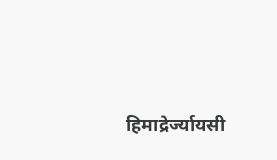हिमाद्रेर्ज्यायसी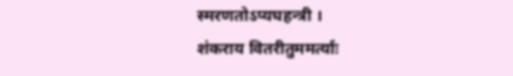स्मरणतोऽप्यघहन्त्री ।
शंकराय वितरीतुममर्त्याः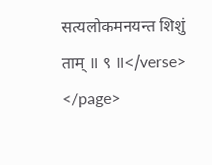सत्यलोकमनयन्त शिशुं ताम् ॥ ९ ॥</verse>
</page>